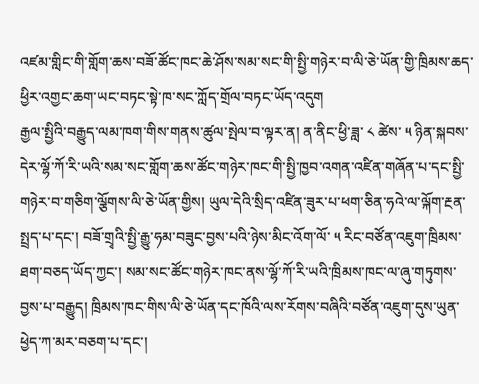འཛམ་གླིང་གི་གློག་ཆས་བཟོ་ཚོང་ཁང་ཆེ་ཤོས་སམ་སང་གི་སྤྱི་གཉེར་བ་ལི་ཅེ་ཡོན་གྱི་ཁྲིམས་ཆད་ཕྱིར་འགྱང་ཆག་ཡང་བཏང་སྟེ་ཁ་སང་ཀློད་གྲོལ་བཏང་ཡོད་འདུག
རྒྱལ་སྤྱིའི་བརྒྱུད་ལམ་ཁག་གིས་གནས་ཚུལ་སྤེལ་བ་ལྟར་ན། ན་ནིང་ཕྱི་ཟླ་ ༨ ཚེས་ ༥ ཉིན་སྐབས་དེར་ལྷོ་ཀོ་རི་ཡའི་སམ་སང་གློག་ཆས་ཚོང་གཉེར་ཁང་གི་སྤྱི་ཁྱབ་འགན་འཛིན་གཞོན་པ་དང་སྤྱི་གཉེར་བ་གཅིག་ལྕོགས་ལི་ཅེ་ཡོན་གྱིས། ཡུལ་དེའི་སྲིད་འཛིན་ཟུར་པ་ཕག་ཅིན་ཧའེ་ལ་ལྐོག་རྔན་སྤྲད་པ་དང་། བཟོ་གྲྭའི་སྤྱི་རྒྱུ་ཧམ་བཟུང་བྱས་པའི་ཉེས་མིང་འོག་ལོ་ ༥ རིང་བཙོན་འཇུག་ཁྲིམས་ཐག་བཅད་ཡོད་ཀྱང་། སམ་སང་ཚོང་གཉེར་ཁང་ནས་ལྷོ་ཀོ་རི་ཡའི་ཁྲིམས་ཁང་ལ་ཞུ་གཏུགས་བྱས་པ་བརྒྱུད། ཁྲིམས་ཁང་གིས་ལི་ཅེ་ཡོན་དང་ཁོའི་ལས་རོགས་བཞིའི་བཙོན་འཇུག་དུས་ཡུན་ཕྱེད་ཀ་མར་བཅག་པ་དང་།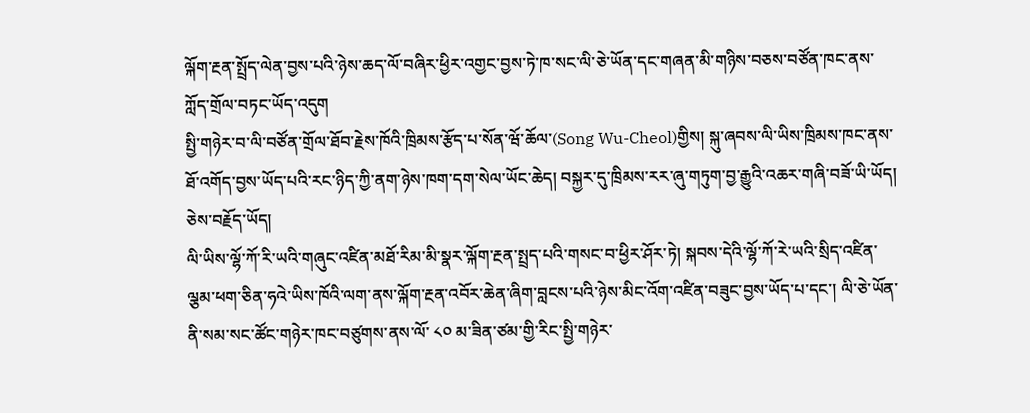ལྐོག་རྔན་སྤྲོད་ལེན་བྱས་པའི་ཉེས་ཆད་ལོ་བཞིར་ཕྱིར་འགྱང་བྱས་ཏེ་ཁ་སང་ལི་ཅེ་ཡོན་དང་གཞན་མི་གཉིས་བཅས་བཙོན་ཁང་ནས་ཀློད་གྲོལ་བཏང་ཡོད་འདུག
སྤྱི་གཉེར་བ་ལི་བཙོན་གྲོལ་ཐོབ་རྗེས་ཁོའི་ཁྲིམས་རྩོད་པ་སོན་ཝོ་ཆོལ་(Song Wu-Cheol)གྱིས། སྐུ་ཞབས་ལི་ཡིས་ཁྲིམས་ཁང་ནས་ཐོ་འགོད་བྱས་ཡོད་པའི་རང་ཉིད་ཀྱི་ནག་ཉེས་ཁག་དག་སེལ་ཡོང་ཆེད། བསྐྱར་དུ་ཁྲིམས་རར་ཞུ་གཏུག་བྱ་རྒྱུའི་འཆར་གཞི་བཟོ་ཡི་ཡོད། ཅེས་བརྗོད་ཡོད།
ལི་ཡིས་ལྷོ་ཀོ་རི་ཡའི་གཞུང་འཛིན་མཐོ་རིམ་མི་སྣར་ལྐོག་རྔན་སྤྲད་པའི་གསང་བ་ཕྱིར་ཤོར་ཏེ། སྐབས་དེའི་ལྷོ་ཀོ་རེ་ཡའི་སྲིད་འཛིན་ལྕམ་ཕག་ཅིན་ཧའེ་ཡིས་ཁོའི་ལག་ནས་ལྐོག་རྔན་འབོར་ཆེན་ཞིག་བླངས་པའི་ཉེས་མིང་འོག་འཛིན་བཟུང་བྱས་ཡོད་པ་དང་། ལི་ཅེ་ཡོན་ནི་སམ་སང་ཚོང་གཉེར་ཁང་བཙུགས་ནས་ལོ་ ༨༠ མ་ཟིན་ཙམ་གྱི་རིང་སྤྱི་གཉེར་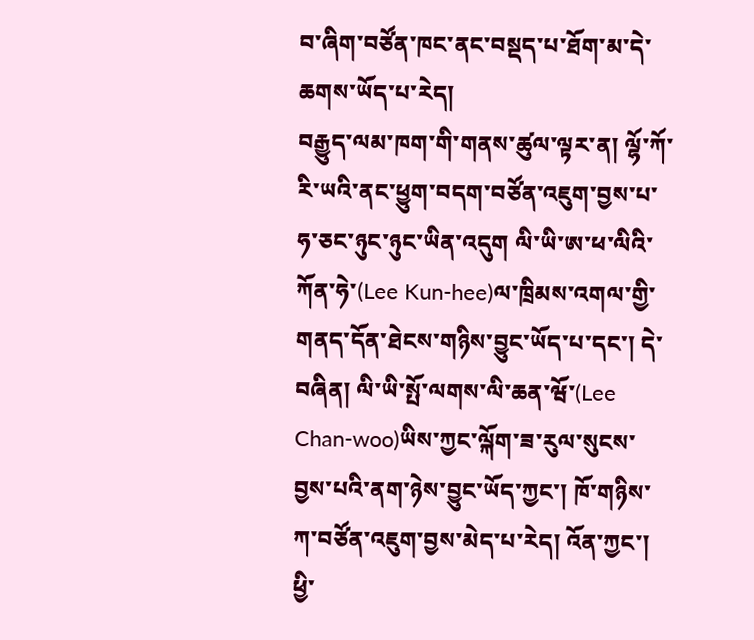བ་ཞིག་བཙོན་ཁང་ནང་བསྡད་པ་ཐོག་མ་དེ་ཆགས་ཡོད་པ་རེད།
བརྒྱུད་ལམ་ཁག་གི་གནས་ཚུལ་ལྟར་ན། ལྷོ་ཀོ་རི་ཡའི་ནང་ཕྱུག་བདག་བཙོན་འཇུག་བྱས་པ་ཧ་ཅང་ཉུང་ཉུང་ཡིན་འདུག ལི་ཡི་ཨ་ཕ་ལིའི་ཀོན་ཧེ་(Lee Kun-hee)ལ་ཁྲིམས་འགལ་གྱི་གནད་དོན་ཐེངས་གཉིས་བྱུང་ཡོད་པ་དང་། དེ་བཞིན། ལི་ཡི་སྤོ་ལགས་ལི་ཆན་ཝོ་(Lee Chan-woo)ཡིས་ཀྱང་ལྐོག་ཟ་རུལ་སུངས་བྱས་པའི་ནག་ཉེས་བྱུང་ཡོད་ཀྱང་། ཁོ་གཉིས་ཀ་བཙོན་འཇུག་བྱས་མེད་པ་རེད། འོན་ཀྱང་། ཕྱི་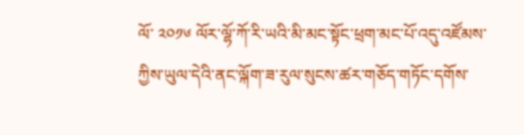ལོ་ ༢༠༡༦ ལོར་ལྷོ་ཀོ་རི་ཡའི་མི་མང་སྟོང་ཕྲག་མང་པོ་འདུ་འཛོམས་ཀྱིས་ཡུལ་དེའི་ནང་ལྐོག་ཟ་རུལ་སུངས་ཚར་གཅོད་གཏོང་དགོས་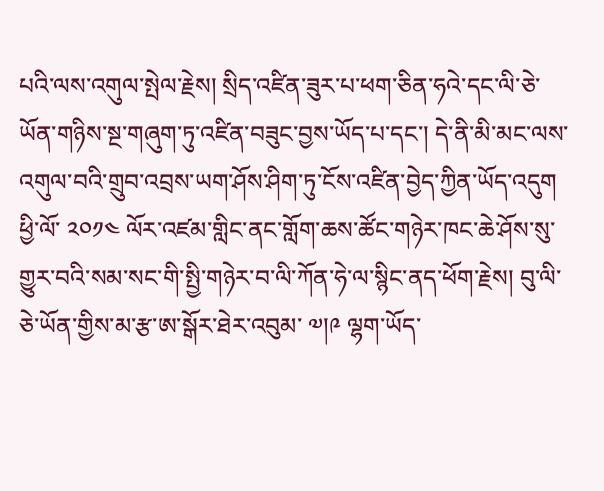པའི་ལས་འགུལ་སྤེལ་རྗེས། སྲིད་འཛིན་ཟུར་པ་ཕག་ཅིན་ཧའེ་དང་ལི་ཅེ་ཡོན་གཉིས་སྔ་གཞུག་ཏུ་འཛིན་བཟུང་བྱས་ཡོད་པ་དང་། དེ་ནི་མི་མང་ལས་འགུལ་བའི་གྲུབ་འབྲས་ཡག་ཤོས་ཤིག་ཏུ་ངོས་འཛིན་བྱེད་ཀྱིན་ཡོད་འདུག
ཕྱི་ལོ་ ༢༠༡༤ ལོར་འཛམ་གླིང་ནང་གློག་ཆས་ཚོང་གཉེར་ཁང་ཆེ་ཤོས་སུ་གྱུར་བའི་སམ་སང་གི་སྤྱི་གཉེར་བ་ལི་ཀོན་ཧེ་ལ་སྙིང་ནད་ཕོག་རྗེས། བུ་ལི་ཅེ་ཡོན་གྱིས་མ་རྩ་ཨ་སྒོར་ཐེར་འབུམ་ ༧།༩ ལྷག་ཡོད་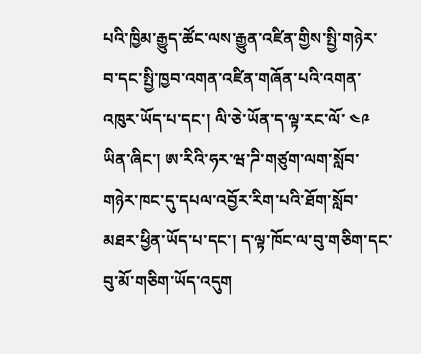པའི་ཁྱིམ་རྒྱུད་ཚོང་ལས་རྒྱུན་འཛིན་གྱིས་སྤྱི་གཉེར་བ་དང་སྤྱི་ཁྱབ་འགན་འཛིན་གཞོན་པའི་འགན་འཁུར་ཡོད་པ་དང་། ལི་ཅེ་ཡོན་ད་ལྟ་རང་ལོ་ ༤༩ ཡིན་ཞིང་། ཨ་རིའི་ཧར་ཝ་ཌི་གཙུག་ལག་སློབ་གཉེར་ཁང་དུ་དཔལ་འབྱོར་རིག་པའི་ཐོག་སློབ་མཐར་ཕྱིན་ཡོད་པ་དང་། ད་ལྟ་ཁོང་ལ་བུ་གཅིག་དང་བུ་མོ་གཅིག་ཡོད་འདུག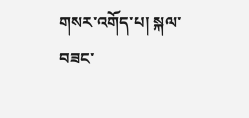གསར་འགོད་པ། སྐལ་བཟང་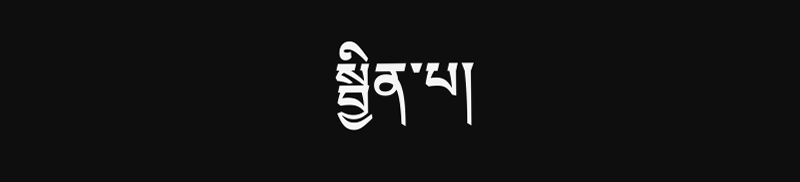སྦྱིན་པ།